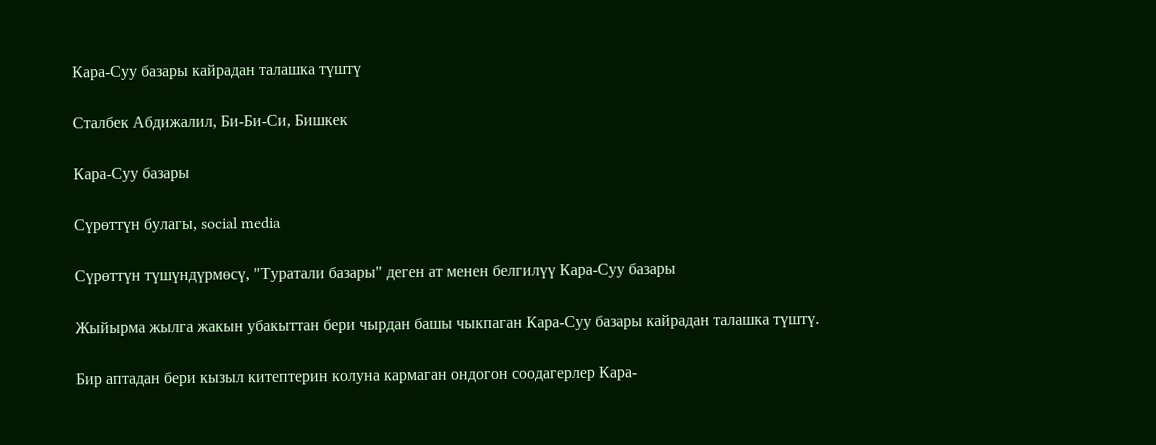Кара-Суу базары кайрадан талашка түштү

Сталбек Абдижалил, Би-Би-Си, Бишкек

Кара-Суу базары

Сүрөттүн булагы, social media

Сүрөттүн түшүндүрмөсү, "Туратали базары" деген ат менен белгилүү Кара-Суу базары

Жыйырма жылга жакын убакыттан бери чырдан башы чыкпаган Кара-Суу базары кайрадан талашка түштү.

Бир аптадан бери кызыл китептерин колуна кармаган ондогон соодагерлер Кара-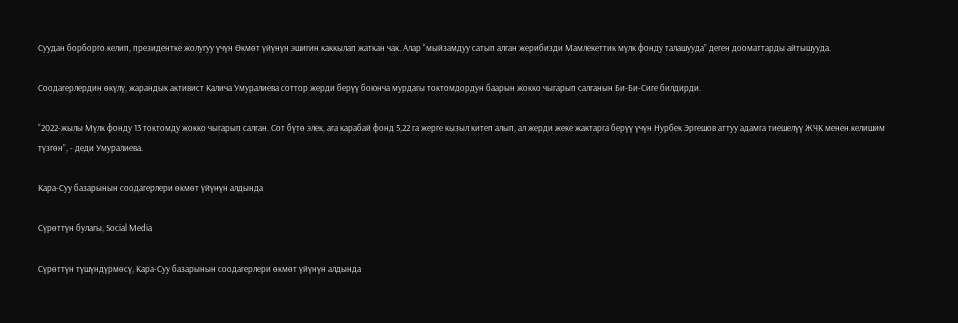Суудан борборго келип, президентке жолугуу үчүн Өкмөт үйүнүн эшигин каккылап жаткан чак. Алар “мыйзамдуу сатып алган жерибизди Мамлекеттик мүлк фонду талашууда” деген дооматтарды айтышууда.

Соодагерлердин өкүлү, жарандык активист Калича Умуралиева соттор жерди берүү боюнча мурдагы токтомдордун баарын жокко чыгарып салганын Би-Би-Сиге билдирди.

“2022-жылы Мүлк фонду 13 токтомду жокко чыгарып салган. Сот бүтө элек, ага карабай фонд 5,22 га жерге кызыл китеп алып, ал жерди жеке жактарга берүү үчүн Нурбек Эргешов аттуу адамга тиешелүү ЖЧК менен келишим түзгөн”, - деди Умуралиева.

Кара-Суу базарынын соодагерлери өкмөт үйүнүн алдында

Сүрөттүн булагы, Social Media

Сүрөттүн түшүндүрмөсү, Кара-Суу базарынын соодагерлери өкмөт үйүнүн алдында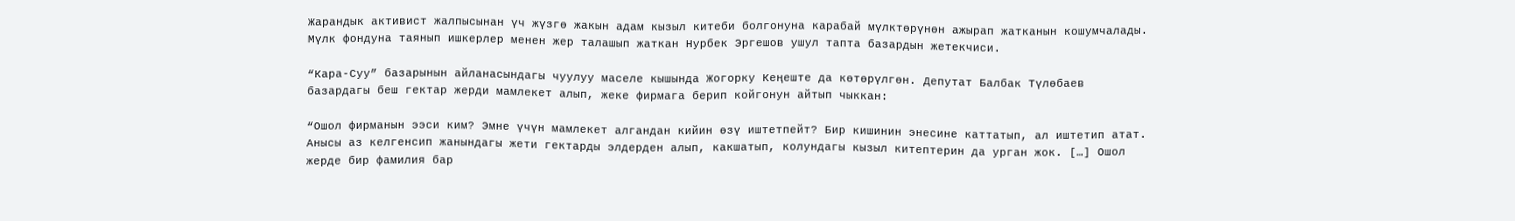Жарандык активист жалпысынан үч жүзгө жакын адам кызыл китеби болгонуна карабай мүлктөрүнөн ажырап жатканын кошумчалады. Мүлк фондуна таянып ишкерлер менен жер талашып жаткан Нурбек Эргешов ушул тапта базардын жетекчиси.

“Кара-Суу” базарынын айланасындагы чуулуу маселе кышында Жогорку Кеңеште да көтөрүлгөн. Депутат Балбак Түлөбаев базардагы беш гектар жерди мамлекет алып, жеке фирмага берип койгонун айтып чыккан:

“Ошол фирманын ээси ким? Эмне үчүн мамлекет алгандан кийин өзү иштетпейт? Бир кишинин энесине каттатып, ал иштетип атат. Анысы аз келгенсип жанындагы жети гектарды элдерден алып, какшатып, колундагы кызыл китептерин да урган жок. […] Ошол жерде бир фамилия бар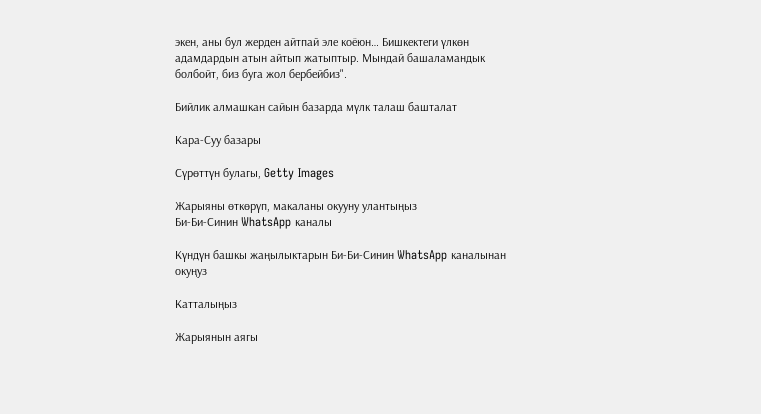экен, аны бул жерден айтпай эле коёюн… Бишкектеги үлкөн адамдардын атын айтып жатыптыр. Мындай башаламандык болбойт, биз буга жол бербейбиз".

Бийлик алмашкан сайын базарда мүлк талаш башталат

Кара-Суу базары

Сүрөттүн булагы, Getty Images

Жарыяны өткөрүп, макаланы окууну улантыңыз
Би-Би-Синин WhatsApp каналы

Күндүн башкы жаңылыктарын Би-Би-Синин WhatsApp каналынан окуңуз

Катталыңыз

Жарыянын аягы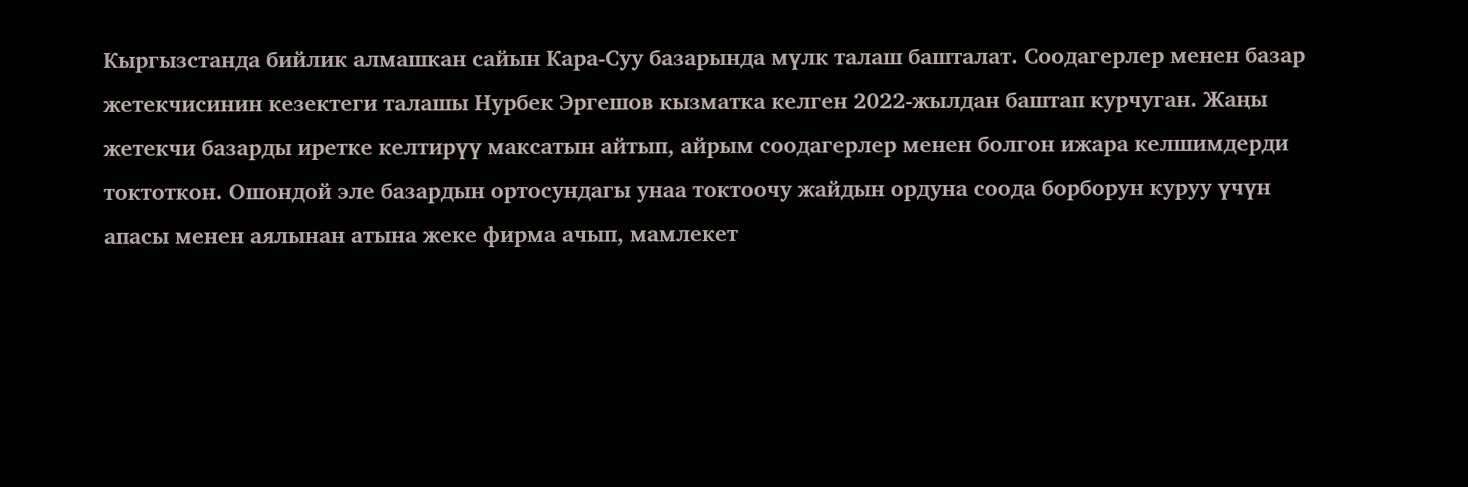Кыргызстанда бийлик алмашкан сайын Кара-Суу базарында мүлк талаш башталат. Соодагерлер менен базар жетекчисинин кезектеги талашы Нурбек Эргешов кызматка келген 2022-жылдан баштап курчуган. Жаңы жетекчи базарды иретке келтирүү максатын айтып, айрым соодагерлер менен болгон ижара келшимдерди токтоткон. Ошондой эле базардын ортосундагы унаа токтоочу жайдын ордуна соода борборун куруу үчүн апасы менен аялынан атына жеке фирма ачып, мамлекет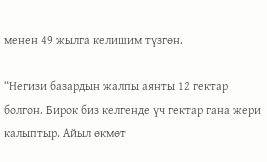менен 49 жылга келишим түзгөн.

“Негизи базардын жалпы аянты 12 гектар болгон. Бирок биз келгенде үч гектар гана жери калыптыр. Айыл өкмөт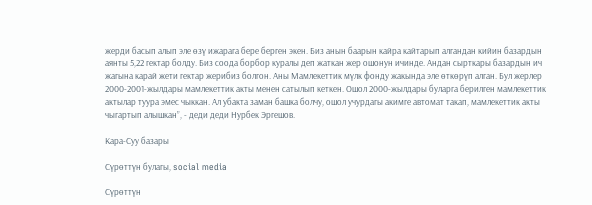жерди басып алып эле өзү ижарага бере берген экен. Биз анын баарын кайра кайтарып алгандан кийин базардын аянты 5,22 гектар болду. Биз соода борбор куралы деп жаткан жер ошонун ичинде. Андан сырткары базардын ич жагына карай жети гектар жерибиз болгон. Аны Мамлекеттик мүлк фонду жакында эле өткөрүп алган. Бул жерлер 2000-2001-жылдары мамлекеттик акты менен сатылып кеткен. Ошол 2000-жылдары буларга берилген мамлекеттик актылар туура эмес чыккан. Ал убакта заман башка болчу, ошол учурдагы акимге автомат такап, мамлекеттик акты чыгартып алышкан”, - деди деди Нурбек Эргешов.

Кара-Суу базары

Сүрөттүн булагы, social media

Сүрөттүн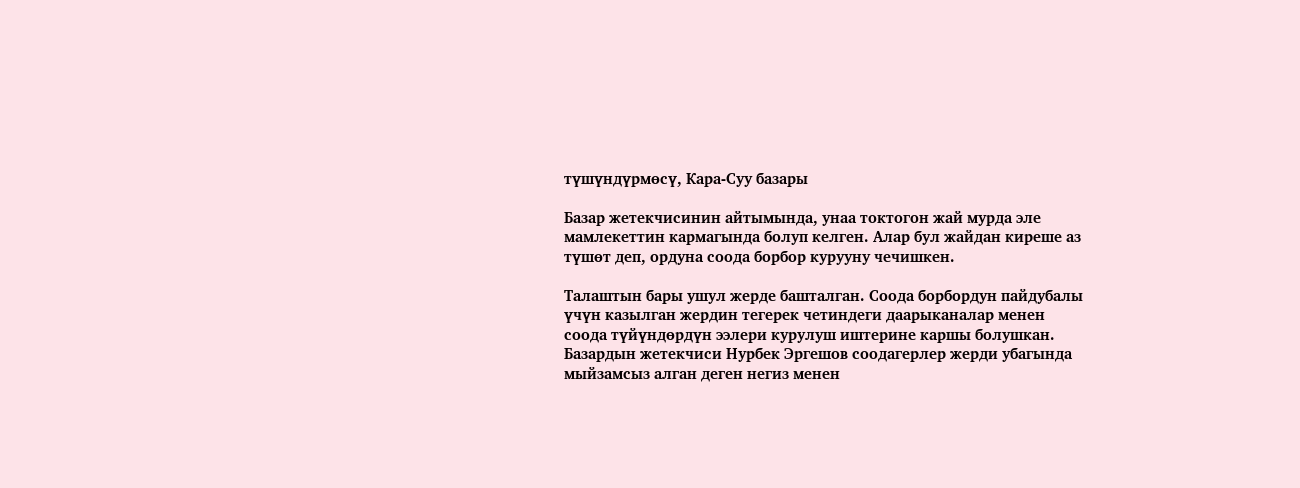түшүндүрмөсү, Кара-Суу базары

Базар жетекчисинин айтымында, унаа токтогон жай мурда эле мамлекеттин кармагында болуп келген. Алар бул жайдан киреше аз түшөт деп, ордуна соода борбор курууну чечишкен.

Талаштын бары ушул жерде башталган. Соода борбордун пайдубалы үчүн казылган жердин тегерек четиндеги даарыканалар менен соода түйүндөрдүн ээлери курулуш иштерине каршы болушкан. Базардын жетекчиси Нурбек Эргешов соодагерлер жерди убагында мыйзамсыз алган деген негиз менен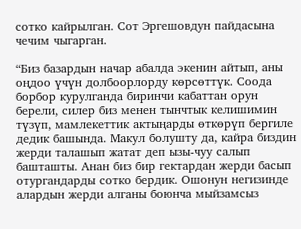сотко кайрылган. Сот Эргешовдун пайдасына чечим чыгарган.

“Биз базардын начар абалда экенин айтып, аны оңдоо үчүн долбоорлорду көрсөттүк. Соода борбор курулганда биринчи кабаттан орун берели, силер биз менен тынчтык келишимин түзүп, мамлекеттик актыңарды өткөрүп бергиле дедик башында. Макул болушту да, кайра биздин жерди талашып жатат деп ызы-чуу салып башташты. Анан биз бир гектардан жерди басып отургандарды сотко бердик. Ошонун негизинде алардын жерди алганы боюнча мыйзамсыз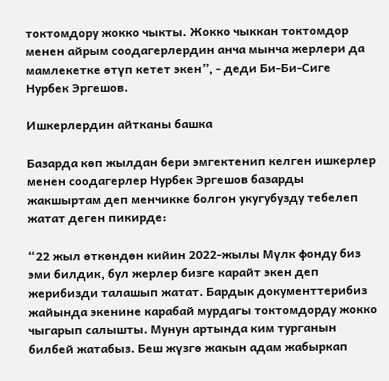токтомдору жокко чыкты. Жокко чыккан токтомдор менен айрым соодагерлердин анча мынча жерлери да мамлекетке өтүп кетет экен”, - деди Би-Би-Сиге Нурбек Эргешов.

Ишкерлердин айтканы башка

Базарда көп жылдан бери эмгектенип келген ишкерлер менен соодагерлер Нурбек Эргешов базарды жакшыртам деп менчикке болгон укугубузду тебелеп жатат деген пикирде:

“22 жыл өткөндөн кийин 2022-жылы Мүлк фонду биз эми билдик, бул жерлер бизге карайт экен деп жерибизди талашып жатат. Бардык документтерибиз жайында экенине карабай мурдагы токтомдорду жокко чыгарып салышты. Мунун артында ким турганын билбей жатабыз. Беш жүзгө жакын адам жабыркап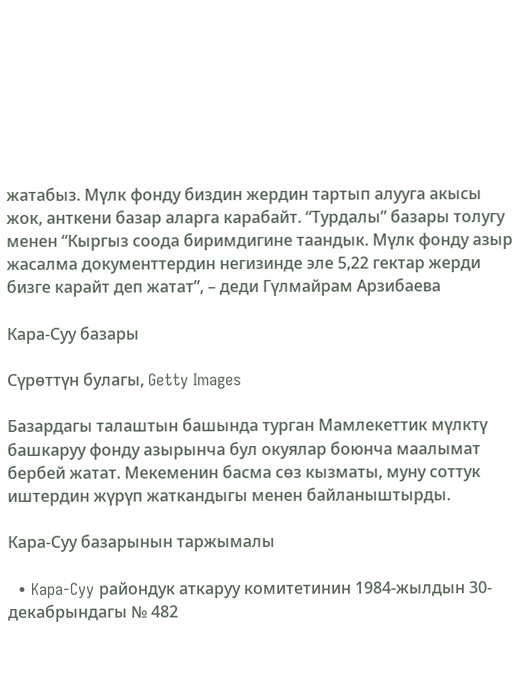жатабыз. Мүлк фонду биздин жердин тартып алууга акысы жок, анткени базар аларга карабайт. “Турдалы” базары толугу менен “Кыргыз соода биримдигине таандык. Мүлк фонду азыр жасалма документтердин негизинде эле 5,22 гектар жерди бизге карайт деп жатат”, – деди Гүлмайрам Арзибаева

Кара-Суу базары

Сүрөттүн булагы, Getty Images

Базардагы талаштын башында турган Мамлекеттик мүлктү башкаруу фонду азырынча бул окуялар боюнча маалымат бербей жатат. Мекеменин басма сөз кызматы, муну соттук иштердин жүрүп жаткандыгы менен байланыштырды.

Кара-Суу базарынын таржымалы

  • Kapa-Cyy райондук аткаруу комитетинин 1984-жылдын 30-декабрындагы № 482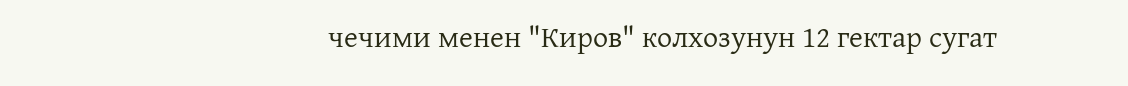чечими менен "Киров" колхозунун 12 гектар сугат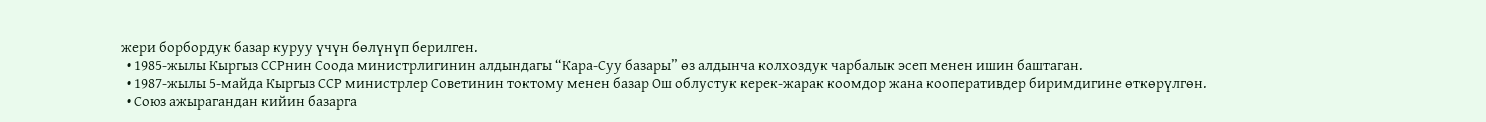жери борбордук базар куруу үчүн бөлүнүп берилген.
  • 1985-жылы Кыргыз ССРнин Соода министрлигинин алдындагы “Кара-Суу базары” өз алдынча колхоздук чарбалык эсеп менен ишин баштаган.
  • 1987-жылы 5-майда Кыргыз ССР министрлер Советинин токтому менен базар Ош облустук керек-жарак коомдор жана кооперативдер биримдигине өткөрүлгөн.
  • Союз ажырагандан кийин базарга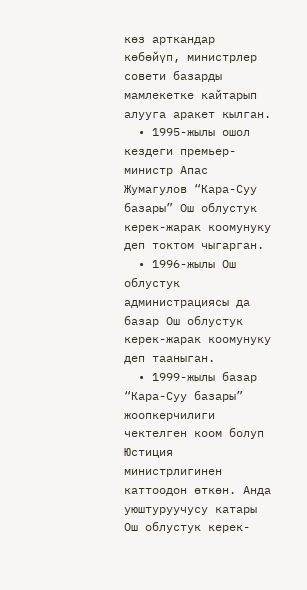көз арткандар көбөйүп, министрлер совети базарды мамлекетке кайтарып алууга аракет кылган.
  • 1995-жылы ошол кездеги премьер-министр Апас Жумагулов “Кара-Суу базары” Ош облустук керек-жарак коомунуку деп токтом чыгарган.
  • 1996-жылы Ош облустук администрациясы да базар Ош облустук керек-жарак коомунуку деп тааныган.
  • 1999-жылы базар “Кара-Суу базары” жоопкерчилиги чектелген коом болуп Юстиция министрлигинен каттоодон өткөн. Анда уюштуруучусу катары Ош облустук керек-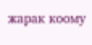жарак коому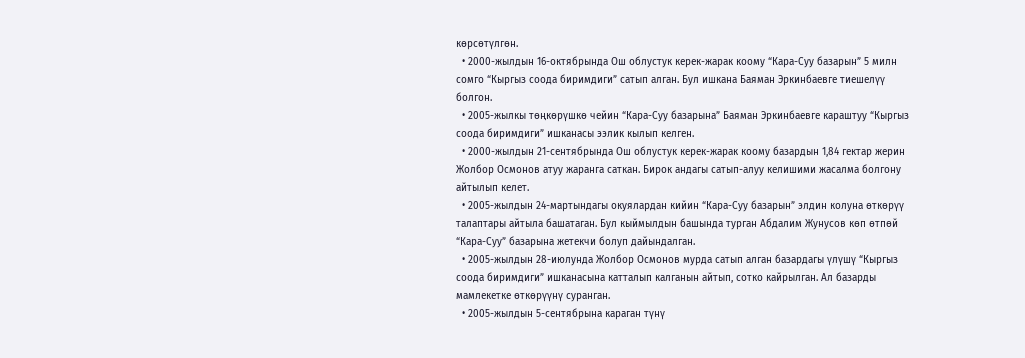көрсөтүлгөн.
  • 2000-жылдын 16-октябрында Ош облустук керек-жарак коому “Кара-Суу базарын” 5 милн сомго “Кыргыз соода биримдиги” сатып алган. Бул ишкана Баяман Эркинбаевге тиешелүү болгон.
  • 2005-жылкы төңкөрүшкө чейин “Кара-Суу базарына” Баяман Эркинбаевге караштуу “Кыргыз соода биримдиги” ишканасы ээлик кылып келген.
  • 2000-жылдын 21-сентябрында Ош облустук керек-жарак коому базардын 1,84 гектар жерин Жолбор Осмонов атуу жаранга саткан. Бирок андагы сатып-алуу келишими жасалма болгону айтылып келет.
  • 2005-жылдын 24-мартындагы окуялардан кийин “Кара-Суу базарын” элдин колуна өткөрүү талаптары айтыла башатаган. Бул кыймылдын башында турган Абдалим Жунусов көп өтпөй “Кара-Суу” базарына жетекчи болуп дайындалган.
  • 2005-жылдын 28-июлунда Жолбор Осмонов мурда сатып алган базардагы үлүшү “Кыргыз соода биримдиги” ишканасына катталып калганын айтып, сотко кайрылган. Ал базарды мамлекетке өткөрүүнү суранган.
  • 2005-жылдын 5-сентябрына караган түнү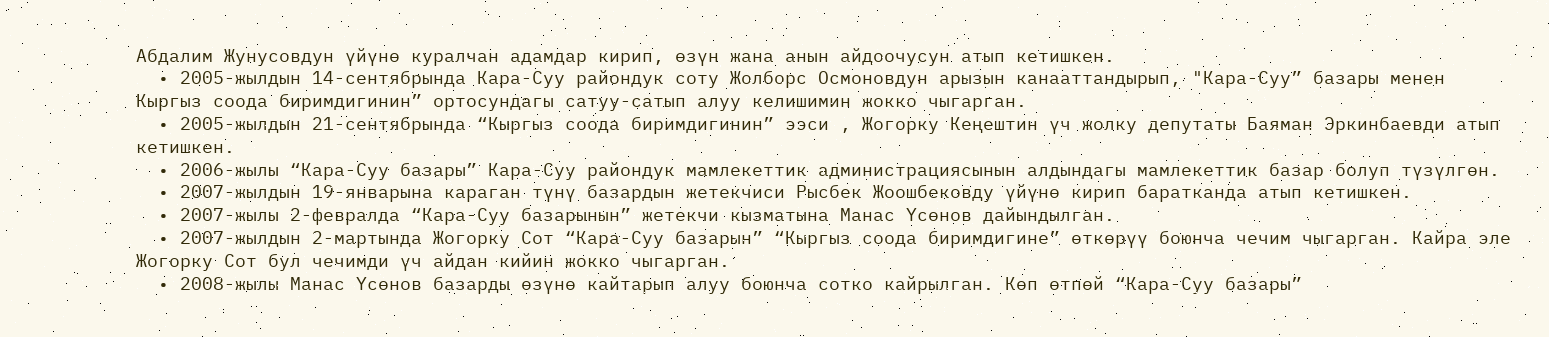Абдалим Жунусовдун үйүнө куралчан адамдар кирип, өзүн жана анын айдоочусун атып кетишкен.
  • 2005-жылдын 14-сентябрында Кара-Суу райондук соту Жолборс Осмоновдун арызын канааттандырып, "Кара-Суу” базары менен Кыргыз соода биримдигинин” ортосундагы сатуу-сатып алуу келишимин жокко чыгарган.
  • 2005-жылдын 21-сентябрында “Кыргыз соода биримдигинин” ээси , Жогорку Кеңештин үч жолку депутаты Баяман Эркинбаевди атып кетишкен.
  • 2006-жылы “Кара-Суу базары” Кара-Суу райондук мамлекеттик администрациясынын алдындагы мамлекеттик базар болуп түзүлгөн.
  • 2007-жылдын 19-январына караган түнү базардын жетекчиси Рысбек Жоошбековду үйүнө кирип баратканда атып кетишкен.
  • 2007-жылы 2-февралда “Кара-Суу базарынын” жетекчи кызматына Манас Үсөнов дайындылган.
  • 2007-жылдын 2-мартында Жогорку Сот “Кара-Суу базарын” “Кыргыз соода биримдигине” өткөрүү боюнча чечим чыгарган. Кайра эле Жогорку Сот бул чечимди үч айдан кийин жокко чыгарган.
  • 2008-жылы Манас Үсөнов базарды өзүнө кайтарып алуу боюнча сотко кайрылган. Көп өтпөй “Кара-Суу базары”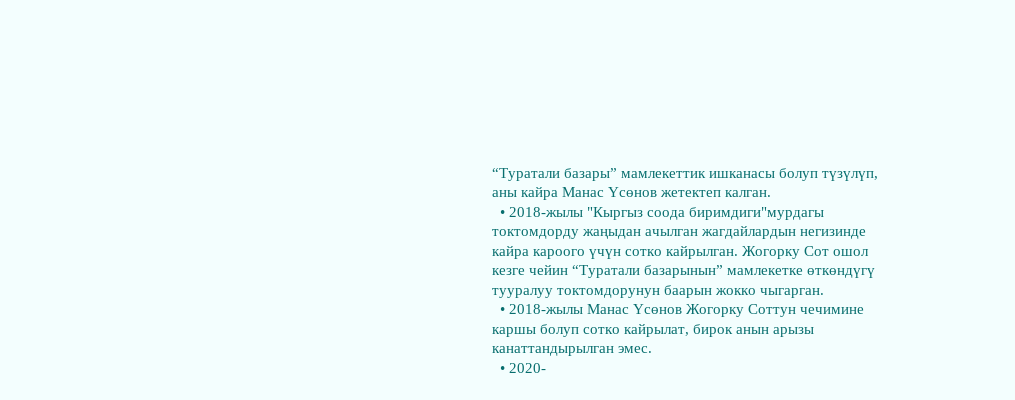“Туратали базары” мамлекеттик ишканасы болуп түзүлүп, аны кайра Манас Үсөнов жетектеп калган.
  • 2018-жылы "Кыргыз соода биримдиги"мурдагы токтомдорду жаңыдан ачылган жагдайлардын негизинде кайра кароого үчүн сотко кайрылган. Жогорку Сот ошол кезге чейин “Туратали базарынын” мамлекетке өткөндүгү тууралуу токтомдорунун баарын жокко чыгарган.
  • 2018-жылы Манас Үсөнов Жогорку Соттун чечимине каршы болуп сотко кайрылат, бирок анын арызы канаттандырылган эмес.
  • 2020-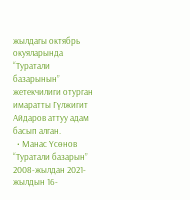жылдагы октябрь окуяларында “Туратали базарынын” жетекчилиги отурган имаратты Гүлжигит Айдаров аттуу адам басып алган.
  • Манас Үсөнов “Туратали базарын” 2008-жылдан 2021-жылдын 16-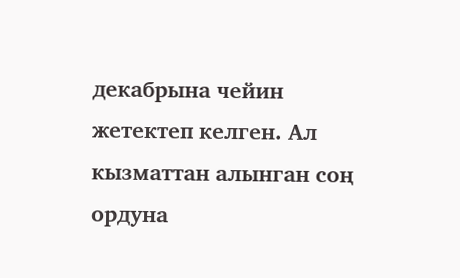декабрына чейин жетектеп келген. Ал кызматтан алынган соң ордуна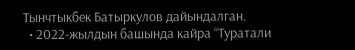Тынчтыкбек Батыркулов дайындалган.
  • 2022-жылдын башында кайра “Туратали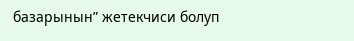базарынын” жетекчиси болуп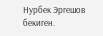Нурбек Эргешов бекиген.